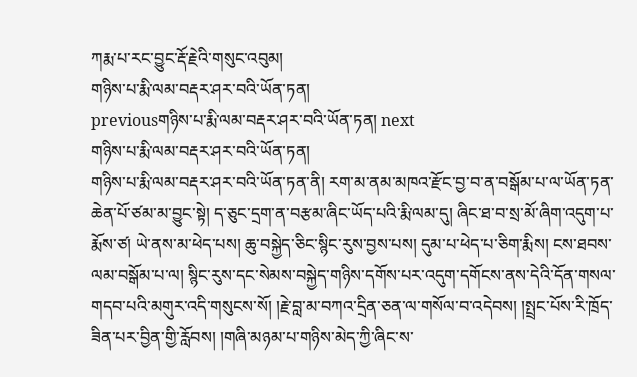ཀརྨ་པ་རང་བྱུང་རྡོ་རྗེའི་གསུང་འབུམ།
གཉིས་པ་རྨི་ལམ་བརྡར་ཤར་བའི་ཡོན་ཏན།
previousགཉིས་པ་རྨི་ལམ་བརྡར་ཤར་བའི་ཡོན་ཏན། next
གཉིས་པ་རྨི་ལམ་བརྡར་ཤར་བའི་ཡོན་ཏན།
གཉིས་པ་རྨི་ལམ་བརྡར་ཤར་བའི་ཡོན་ཏན་ནི། རག་མ་ནམ་མཁའ་རྫོང་བྱ་བ་ན་བསྒོམ་པ་ལ་ཡོན་ཏན་ཆེན་པོ་ཙམ་མ་བྱུང་སྟེ། ད་ཅུང་དྲག་ན་བརྩམ་ཞིང་ཡོད་པའི་རྨི་ལམ་དུ། ཞིང་ཐ་བ་སྲ་མོ་ཞིག་འདུག་པ་རྨོས་ཙ། ཡེ་ནས་མ་ཕེད་པས། ཆུ་བསྐྱེད་ཅིང་སྙིང་རུས་བྱས་པས། དུམ་པ་ཕེད་པ་ཅིག་རྨིས། ངས་ཐབས་ལམ་བསྒོམ་པ་ལ། སྙིང་རུས་དང་སེམས་བསྐྱེད་གཉིས་དགོས་པར་འདུག་དགོངས་ནས་དེའི་དོན་གསལ་གདབ་པའི་མགུར་འདི་གསུངས་སོ། །རྗེ་བླ་མ་བཀའ་དྲིན་ཅན་ལ་གསོལ་བ་འདེབས། །སྤྲང་པོས་རི་ཁྲོད་ཟིན་པར་བྱིན་གྱི་རློབས། །གཞི་མཉམ་པ་གཉིས་མེད་ཀྱི་ཞིང་ས་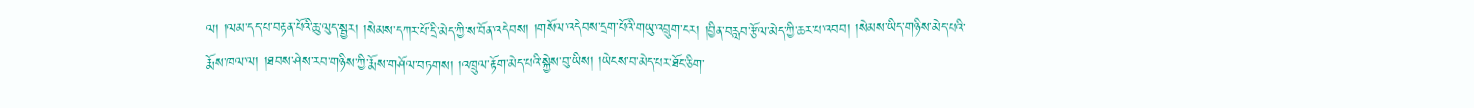ལ། །ལམ་དད་པ་བརྟན་པོའི་ཆུ་ལུད་སྦྱར། །སེམས་དཀར་པོ་དྲི་མེད་ཀྱི་ས་བོན་འདེབས། །གསོལ་འདེབས་དྲག་པོའི་གཡུ་འབྲུག་ངར། །བྱིན་བརླབ་རྩོལ་མེད་ཀྱི་ཆར་པ་འབབ། །སེམས་ཡིད་གཉིས་མེད་པའི་རྨོས་ཁལ་ལ། །ཐབས་ཤེས་རབ་གཉིས་ཀྱི་རྨོས་གཤོལ་བཏགས། །འཁྲུལ་རྟོག་མེད་པའི་སྐྱེས་བུ་ཡིས། །ཡེངས་བ་མེད་པར་ཐོང་ཅིག་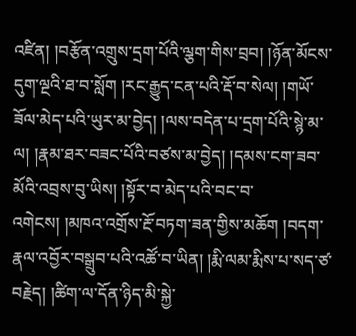འཛིན། །བརྩོན་འགྲུས་དྲག་པོའི་ལྕག་གིས་བྲབ། །ཉོན་མོངས་དུག་ལྔའི་ཐ་བ་སློག །རང་རྒྱུད་ངན་པའི་རྡོ་བ་སེལ། །གཡོ་ཟོལ་མེད་པའི་ཡུར་མ་བྱེད། །ལས་བདེན་པ་དྲག་པོའི་སྙེ་མ་ལ། །རྣམ་ཐར་བཟང་པོའི་བཙས་མ་བྱེད། །དམས་ངག་ཟབ་མོའི་འབྲས་བུ་ཡིས། །སྟོར་བ་མེད་པའི་བང་བ་འགེངས། །མཁའ་འགྲོས་རྔོ་བཏག་ཟན་གྱིས་མཆོག །བདག་རྣལ་འབྱོར་བསྒྲུབ་པའི་འཚོ་བ་ཡིན། །རྨི་ལམ་རྨིས་པ་སད་ཙ་བརྗེད། །ཚིག་ལ་དོན་ཉིད་མི་སྐྱེ་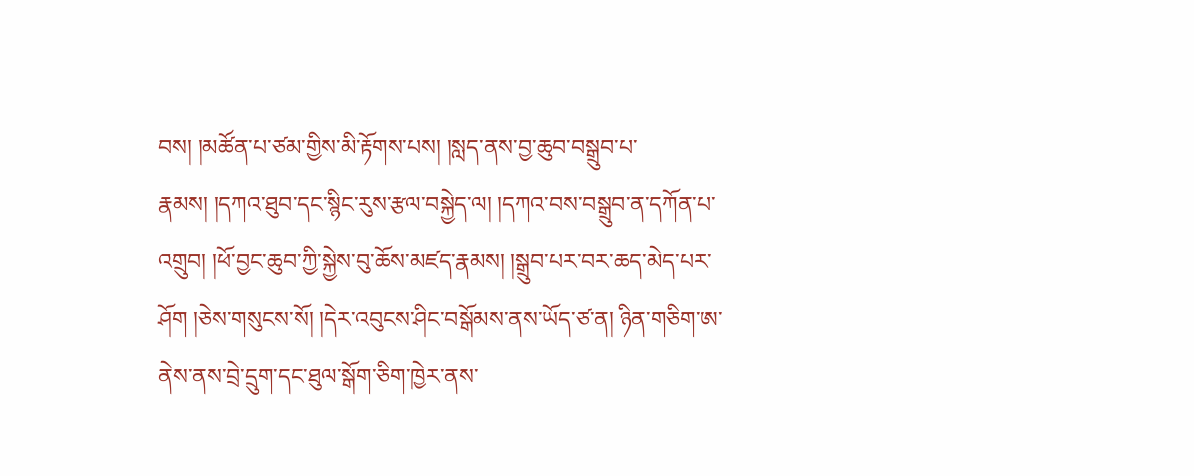བས། །མཚོན་པ་ཙམ་གྱིས་མི་རྟོགས་པས། །སླད་ནས་བྱ་ཆུབ་བསྒྲུབ་པ་རྣམས། །དཀའ་ཐུབ་དང་སྙིང་རུས་རྩལ་བསྐྱེད་ལ། །དཀའ་བས་བསྒྲུབ་ན་དཀོན་པ་འགྲུབ། །ཕོ་བྱང་ཆུབ་ཀྱི་སྐྱེས་བུ་ཆོས་མཛད་རྣམས། །སྒྲུབ་པར་བར་ཆད་མེད་པར་ཤོག །ཅེས་གསུངས་སོ། །དེར་འབུངས་ཤིང་བསྒོམས་ནས་ཡོད་ཙ་ན། ཉིན་གཅིག་ཨ་ནེས་ནས་བྲེ་དྲུག་དང་ཐུལ་སྒོག་ཅིག་ཁྱེར་ནས་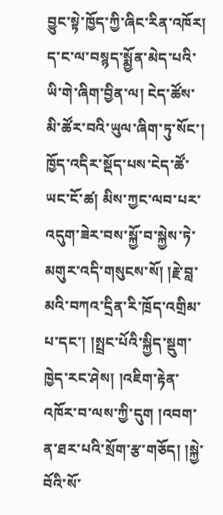བྱུང་སྟེ་ཁྱོད་ཀྱི་ཞིང་རིན་འཁོར། ད་ང་ལ་བསྙད་སྨྱོན་མེད་པའི་ཡི་གེ་ཞིག་བྱིན་ལ། ངེད་ཚོས་མི་ཚོར་བའི་ཡུལ་ཞིག་ཏུ་སོང་། ཁྱོད་འདིར་སྡོད་པས་ངེད་ཚོ་ཡང་ངོ་ཚ། མིས་ཀྱང་ལབ་པར་འདུག་ཟེར་བས་སྐྱོ་བ་སྐྱེས་ཏེ་མགུར་འདི་གསུངས་སོ། །རྗེ་བླ་མའི་བཀའ་དྲིན་རི་ཁྲོད་འགྲིམ་པ་དང་། །སྤྲང་པོའི་སྐྱིད་སྡུག་ཁྱེད་རང་ཤེས། །འཇིག་རྟེན་འཁོར་བ་ལས་ཀྱི་དུག །འབག་ན་ཐར་པའི་སྲོག་རྩ་གཅོད། །སྐྱེ་བོའི་སོ་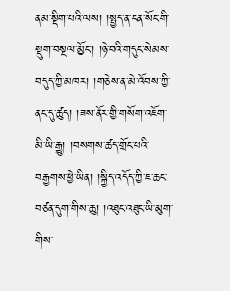ནམ་སྡིག་པའི་ལས། །སྤྱད་ན་ངན་སོང་གི་སྡུག་བསྔལ་མྱོང་། །ཉེ་བའི་གདུང་སེམས་བདུད་ཀྱི་མཁར། །གཅེས་ན་མེ་འོབས་ཀྱི་ནང་དུ་ཚུད། །ཟས་ནོར་གྱི་གསོག་འཇོག་མི་ཡི་རྒྱུ། །བསགས་ཚད་གྲོང་པའི་བརྒྱགས་ཕྱེ་ཡིན། །སྐྱིད་འདོད་ཀྱི་ཇ་ཆང་བཙན་དུག་གིས་ཆུ། །འཐུང་འཐུང་ཡི་མུག་གིས་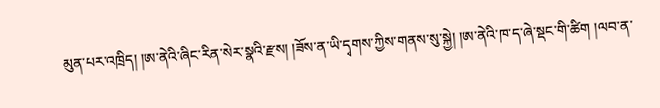མུན་པར་འཁྲིད། །ཨ་ནེའི་ཞིང་རིན་སེར་སྣའི་རྫས། །ཟོས་ན་ཡི་དྭགས་ཀྱིས་གནས་སུ་སྐྱེ། །ཨ་ནེའི་ཁ་ད་ཞེ་སྡང་གི་ཚིག །ལབ་ན་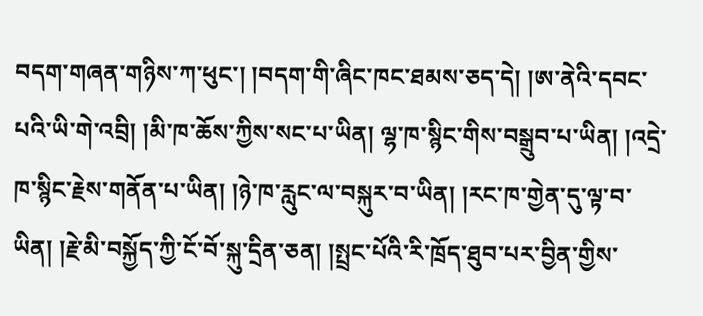བདག་གཞན་གཉིས་ཀ་ཕུང་། །བདག་གི་ཞིང་ཁང་ཐམས་ཅད་དེ། །ཨ་ནེའི་དབང་པའི་ཡི་གེ་འབྲི། །མི་ཁ་ཆོས་ཀྱིས་སང་པ་ཡིན། ལྷ་ཁ་སྙིང་གིས་བསྒྲུབ་པ་ཡིན། །འདྲེ་ཁ་སྙིང་རྗེས་གནོན་པ་ཡིན། །ཉེ་ཁ་རླུང་ལ་བསྐུར་བ་ཡིན། །རང་ཁ་གྱེན་དུ་ལྟ་བ་ཡིན། །རྗེ་མི་བསྐྱོད་ཀྱི་ངོ་བོ་སྐུ་དྲིན་ཅན། །སྤྲང་པོའི་རི་ཁྲོད་ཐུབ་པར་བྱིན་གྱིས་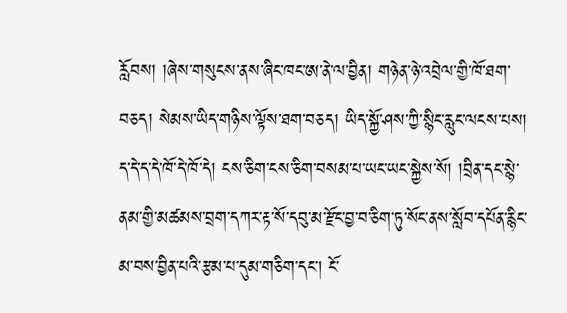རློབས། །ཞེས་གསུངས་ནས་ཞིང་ཁང་ཨ་ནེ་ལ་བྱིན། གཉེན་ཉེ་འབྲེལ་གྱི་ཁོ་ཐག་བཅད། སེམས་ཡིད་གཉིས་ལྟོས་ཐག་བཅད། ཡིད་སྐྱོ་ཤས་ཀྱི་སྙིང་རླུང་ལངས་པས། ད་དེ་ད་དེ་ཁོ་དེ་ཁོ་དེ། ངས་ཅིག་ངས་ཅིག་བསམ་པ་ཡང་ཡང་སྐྱེས་སོ། །བྲིན་དང་སྙེ་ནམ་གྱི་མཚམས་བྲག་དཀར་རྟ་སོ་དབུ་མ་རྫོང་བྱ་བ་ཅིག་ཏུ་སོང་ནས་སློབ་དཔོན་རྙིང་མ་བས་བྱིན་པའི་རྩམ་པ་དུམ་གཅིག་དང་། ངོ་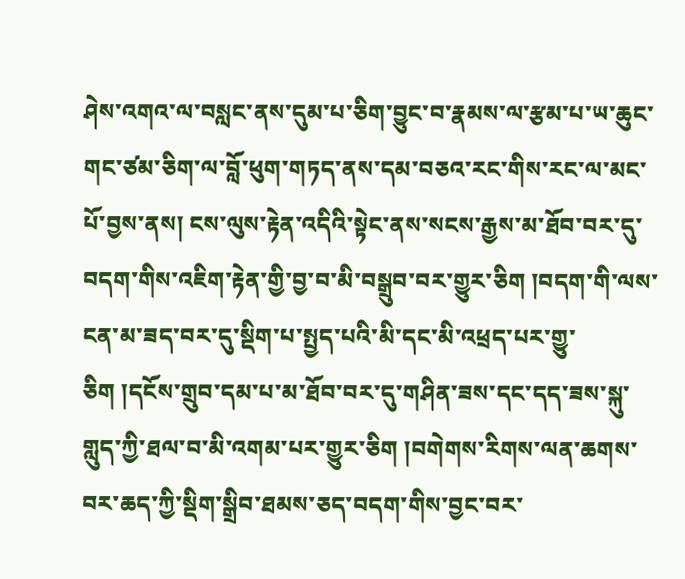ཤེས་འགའ་ལ་བསླང་ནས་དུམ་པ་ཅིག་བྱུང་བ་རྣམས་ལ་རྩམ་པ་ཡ་ཆུང་གང་ཙམ་ཅིག་ལ་བློ་ཕུག་གཏད་ནས་དམ་བཅའ་རང་གིས་རང་ལ་མང་པོ་བྱས་ནས། ངས་ལུས་རྟེན་འདིའི་སྟེང་ནས་སངས་རྒྱས་མ་ཐོབ་བར་དུ་བདག་གིས་འཇིག་རྟེན་གྱི་བྱ་བ་མི་བསྒྲུབ་བར་གྱུར་ཅིག །བདག་གི་ལས་ངན་མ་ཟད་བར་དུ་སྡིག་པ་སྤྱད་པའི་མི་དང་མི་འཕྲད་པར་གྱུ་ཅིག །དངོས་གྲུབ་དམ་པ་མ་ཐོབ་བར་དུ་གཤིན་ཟས་དང་དད་ཟས་སྐུ་གླུད་ཀྱི་ཐལ་བ་མི་འགམ་པར་གྱུར་ཅིག །བགེགས་རིགས་ལན་ཆགས་བར་ཆད་ཀྱི་སྡིག་སྒྲིབ་ཐམས་ཅད་བདག་གིས་བྱང་བར་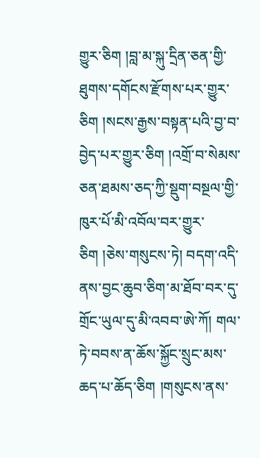གྱུར་ཅིག །བླ་མ་སྐུ་དྲིན་ཅན་གྱི་ཐུགས་དགོངས་རྫོགས་པར་གྱུར་ཅིག །སངས་རྒྱས་བསྟན་པའི་བྱ་བ་བྱེད་པར་གྱུར་ཅིག །འགྲོ་བ་སེམས་ཅན་ཐམས་ཅད་ཀྱི་སྡུག་བསྔལ་གྱི་ཁུར་པོ་མི་འབོལ་བར་གྱུར་ཅིག །ཅེས་གསུངས་ཏེ། བདག་འདི་ནས་བྱང་ཆུབ་ཅིག་མ་ཐོབ་བར་དུ་གྲོང་ཡུལ་དུ་མི་འབབ་ཨེ་ཀོ། གལ་ཏེ་བབས་ན་ཆོས་སྐྱོང་སྲུང་མས་ཆད་པ་ཆོད་ཅིག །གསུངས་ནས་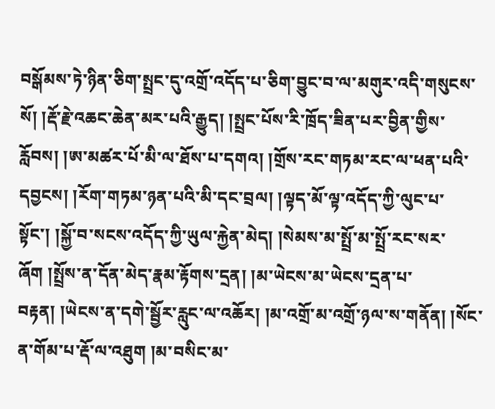བསྒོམས་ཏེ་ཉིན་ཅིག་སྤྲང་དུ་འགྲོ་འདོད་པ་ཅིག་བྱུང་བ་ལ་མགུར་འདི་གསུངས་སོ། །རྡོ་རྗེ་འཆང་ཆེན་མར་པའི་རྒྱུད། །སྤྲང་པོས་རི་ཁྲོད་ཟིན་པར་བྱིན་གྱིས་རློབས། །ཨ་མཚར་པོ་མི་ལ་ཐོས་པ་དགའ། །གྲོས་རང་གཏམ་རང་ལ་ཕན་པའི་དབྱངས། །རོག་གཏམ་ཉན་པའི་མི་དང་བྲལ། །ལྟད་མོ་ལྟ་འདོད་ཀྱི་ལུང་པ་སྟོང་། །སྐྱོ་བ་སངས་འདོད་ཀྱི་ཡུལ་རྐྱེན་མེད། །སེམས་མ་སྤྲོ་མ་སྤྲོ་རང་སར་ཞོག །སྤྲོས་ན་དོན་མེད་རྣམ་རྟོགས་དྲན། །མ་ཡེངས་མ་ཡེངས་དྲན་པ་བརྟན། །ཡེངས་ན་དགེ་སྦྱོར་རླུང་ལ་འཆོར། །མ་འགྲོ་མ་འགྲོ་ཉལ་ས་གནོན། །སོང་ན་གོམ་པ་རྡོ་ལ་འཐུག །མ་བསིང་མ་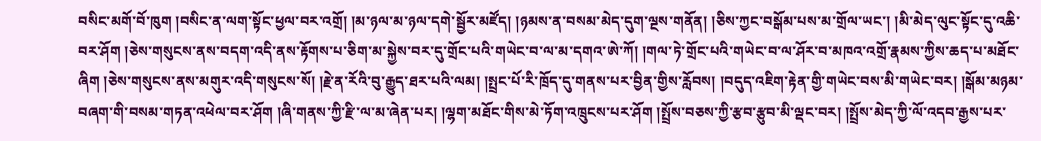བསིང་མགོ་བོ་ཁུག །བསིང་ན་ལག་སྟོང་ཕྱལ་བར་འགྲོ། །མ་ཉལ་མ་ཉལ་དགེ་སྦྱོར་མཛོད། །ཉམས་ན་བསམ་མེད་དུག་ལྔས་གནོན། །ཅིས་ཀྱང་བསྒོམ་པས་མ་གྲོལ་ཡང་། །མི་མེད་ལུང་སྟོང་དུ་འཆི་བར་ཤོག །ཅེས་གསུངས་ནས་བདག་འདི་ནས་རྟོགས་པ་ཅིག་མ་སྐྱེས་བར་དུ་གྲོང་པའི་གཡེང་བ་ལ་མ་དགའ་ཨེ་ཀོ། །གལ་ཏེ་གྲོང་པའི་གཡེང་བ་ལ་ཤོར་བ་མཁའ་འགྲོ་རྣམས་ཀྱིས་ཆད་པ་མཐོང་ཞིག །ཅེས་གསུངས་ནས་མགུར་འདི་གསུངས་སོ། །རྗེ་ན་རོའི་བུ་རྒྱུད་ཐར་པའི་ལམ། །སྤྲང་པོ་རི་ཁྲོད་དུ་གནས་པར་བྱིན་གྱིས་རློབས། །བདུད་འཇིག་རྟེན་གྱི་གཡེང་བས་མི་གཡེང་བར། །སྒོམ་མཉམ་བཞག་གི་བསམ་གཏན་འཕེལ་བར་ཤོག །ཞི་གནས་ཀྱི་རྫི་ལ་མ་ཞེན་པར། །ལྷག་མཐོང་གིས་མེ་ཏོག་འཁྲུངས་པར་ཤོག །སྤྲོས་བཅས་ཀྱི་རྩབ་རྩུབ་མི་ལྡང་བར། །སྤྲོས་མེད་ཀྱི་ལོ་འདབ་རྒྱས་པར་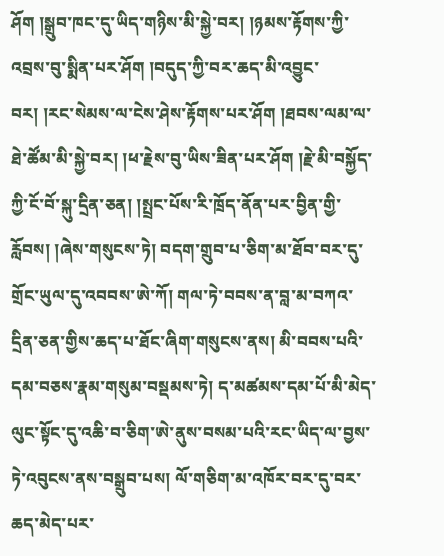ཤོག །སྒྲུབ་ཁང་དུ་ཡིད་གཉིས་མི་སྐྱེ་བར། །ཉམས་རྟོགས་ཀྱི་འབྲས་བུ་སྨིན་པར་ཤོག །བདུད་ཀྱི་བར་ཆད་མི་འབྱུང་བར། །རང་སེམས་ལ་ངེས་ཤེས་རྟོགས་པར་ཤོག །ཐབས་ལམ་ལ་ཐེ་ཚོམ་མི་སྐྱེ་བར། །ཕ་རྗེས་བུ་ཡིས་ཟིན་པར་ཤོག །རྗེ་མི་བསྐྱོད་ཀྱི་ངོ་བོ་སྐུ་དྲིན་ཅན། །སྤྲང་པོས་རི་ཁྲོད་ནོན་པར་བྱིན་གྱི་རློབས། །ཞེས་གསུངས་ཏེ། བདག་གྲུབ་པ་ཅིག་མ་ཐོབ་བར་དུ་གྲོང་ཡུལ་དུ་འབབས་ཨེ་ཀོ། གལ་ཏེ་བབས་ན་བླ་མ་བཀའ་དྲིན་ཅན་གྱིས་ཆད་པ་ཐོང་ཞིག་གསུངས་ནས། མི་བབས་པའི་དམ་བཅས་རྣམ་གསུམ་བསྡམས་ཏེ། ད་མཚམས་དམ་པོ་མི་མེད་ལུང་སྟོང་དུ་འཆི་བ་ཅིག་ཨེ་ནུས་བསམ་པའི་རང་ཡིད་ལ་བྱས་ཏེ་འབུངས་ནས་བསྒྲུབ་པས། ལོ་གཅིག་མ་འཁོར་བར་དུ་བར་ཆད་མེད་པར་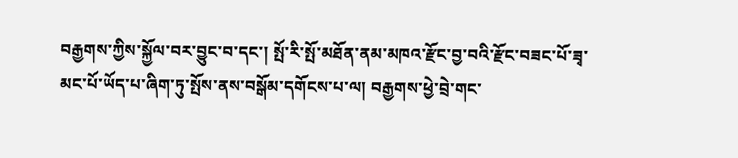བརྒྱགས་ཀྱིས་སྐྱོལ་བར་བྱུང་བ་དང་། སྤོ་རི་སྤོ་མཐོན་ནམ་མཁའ་རྫོང་བྱ་བའི་རྫོང་བཟང་པོ་ཟྭ་མང་པོ་ཡོད་པ་ཞིག་ཏུ་སྤོས་ནས་བསྒོམ་དགོངས་པ་ལ། བརྒྱགས་ཕྱེ་བྲེ་གང་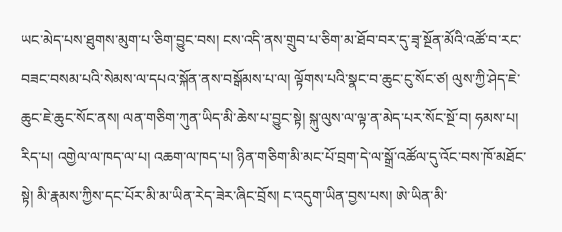ཡང་མེད་པས་ཐུགས་མུག་པ་ཅིག་བྱུང་བས། ངས་འདི་ནས་གྲུབ་པ་ཅིག་མ་ཐོབ་བར་དུ་ཟྭ་སྔོན་མོའི་འཚོ་བ་རང་བཟང་བསམ་པའི་སེམས་ལ་དཔའ་སྐོན་ནས་བསྒོམས་པ་ལ། ལྟོགས་པའི་སྣང་བ་ཆུང་ངུ་སོང་ཙ། ལུས་ཀྱི་ཤེད་ཇེ་ཆུང་ཇེ་ཆུང་སོང་ནས། ལན་གཅིག་ཀུན་ཡིད་མི་ཆེས་པ་བྱུང་སྟེ། སྐུ་ལུས་ལ་ལྟ་ན་མེད་པར་སོང་སྔོ་བ། ཧམས་པ། རིད་པ། འགྱེལ་ལ་ཁད་ལ་པ། འཆག་ལ་ཁད་པ། ཉིན་གཅིག་མི་མང་པོ་བྲག་དེ་ལ་སྒྲོ་འཚོལ་དུ་འོང་བས་ཁོ་མཐོང་སྟེ། མི་རྣམས་ཀྱིས་དང་པོར་མི་མ་ཡིན་རེད་ཟེར་ཞིང་བྲོས། ང་འདུག་ཡིན་བྱས་པས། ཨེ་ཡིན་མི་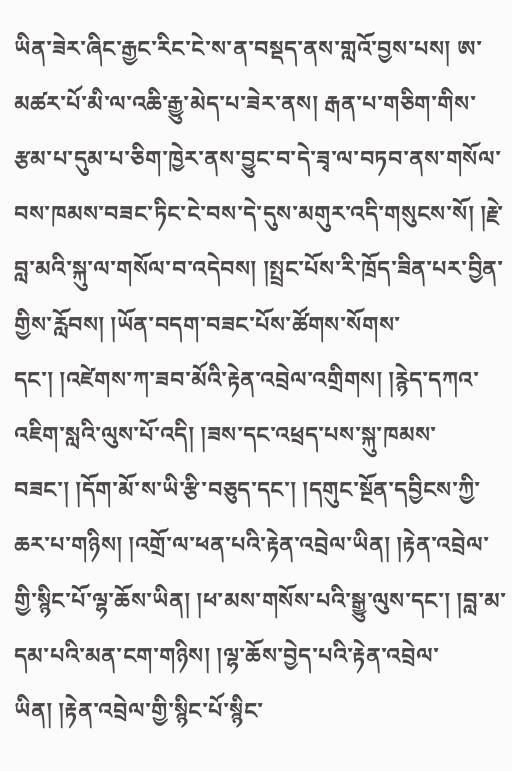ཡིན་ཟེར་ཞིང་རྒྱང་རིང་ངེ་ས་ན་བསྡད་ནས་གླའོ་བྱས་པས། ཨ་མཚར་པོ་མི་ལ་འཆི་རྒྱུ་མེད་པ་ཟེར་ནས། རྒན་པ་གཅིག་གིས་རྩམ་པ་དུམ་པ་ཅིག་ཁྱེར་ནས་བྱུང་བ་དེ་ཟྭ་ལ་བཏབ་ནས་གསོལ་བས་ཁམས་བཟང་ཏིང་ངེ་བས་དེ་དུས་མགུར་འདི་གསུངས་སོ། །རྗེ་བླ་མའི་སྐུ་ལ་གསོལ་བ་འདེབས། །སྤྲང་པོས་རི་ཁྲོད་ཟིན་པར་བྱིན་གྱིས་རློབས། །ཡོན་བདག་བཟང་པོས་ཚོགས་སོགས་དང་། །འཛེགས་ཀ་ཟབ་མོའི་རྟེན་འབྲེལ་འགྲིགས། །རྙེད་དཀའ་འཇིག་སླའི་ལུས་པོ་འདི། །ཟས་དང་འཕྲད་པས་སྐུ་ཁམས་བཟང་། །དོག་མོ་ས་ཡི་རྩི་བཅུད་དང་། །དགུང་སྔོན་དབྱིངས་ཀྱི་ཆར་པ་གཉིས། །འགྲོ་ལ་ཕན་པའི་རྟེན་འབྲེལ་ཡིན། །རྟེན་འབྲེལ་གྱི་སྙིང་པོ་ལྷ་ཆོས་ཡིན། །ཕ་མས་གསོས་པའི་སྒྱུ་ལུས་དང་། །བླ་མ་དམ་པའི་མན་ངག་གཉིས། །ལྷ་ཆོས་བྱེད་པའི་རྟེན་འབྲེལ་ཡིན། །རྟེན་འབྲེལ་གྱི་སྙིང་པོ་སྙིང་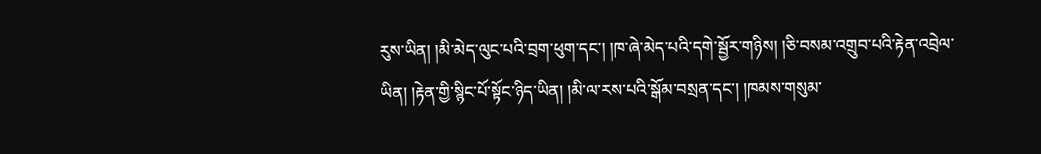རུས་ཡིན། །མི་མེད་ལུང་པའི་བྲག་ཕུག་དང་། །ཁ་ཞེ་མེད་པའི་དགེ་སྦྱོར་གཉིས། །ཅི་བསམ་འགྲུབ་པའི་རྟེན་འབྲེལ་ཡིན། །རྟེན་གྱི་སྙིང་པོ་སྟོང་ཉིད་ཡིན། །མི་ལ་རས་པའི་སྒོམ་བསྲན་དང་། །ཁམས་གསུམ་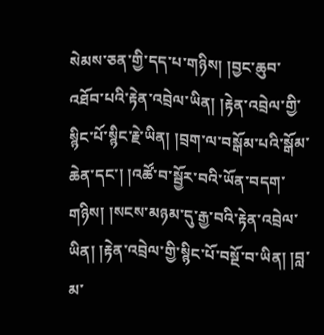སེམས་ཅན་གྱི་དད་པ་གཉིས། །བྱང་ཆུབ་འཐོབ་པའི་རྟེན་འབྲེལ་ཡིན། །རྟེན་འབྲེལ་གྱི་སྙིང་པོ་སྙིང་རྗེ་ཡིན། །བྲག་ལ་བསྒོམ་པའི་སྒོམ་ཆེན་དང་། །འཚོ་བ་སྦྱོར་བའི་ཡོན་བདག་གཉིས། །སངས་མཉམ་དུ་རྒྱ་བའི་རྟེན་འབྲེལ་ཡིན། །རྟེན་འབྲེལ་གྱི་སྙིང་པོ་བསྔོ་བ་ཡིན། །བླ་མ་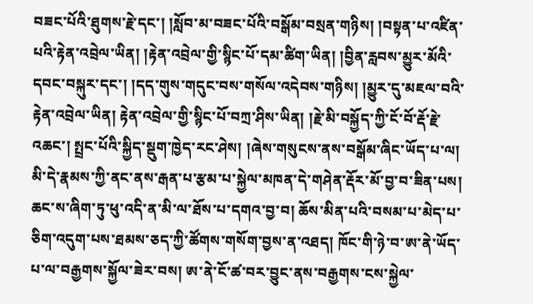བཟང་པོའི་ཐུགས་རྗེ་དང་། །སློབ་མ་བཟང་པོའི་བསྒོམ་བསྲན་གཉིས། །བསྟན་པ་འཛིན་པའི་རྟེན་འབྲེལ་ཡིན། །རྟེན་འབྲེལ་གྱི་སྙིང་པོ་དམ་ཚིག་ཡིན། །བྱིན་རླབས་མྱུར་མོའི་དབང་བསྐུར་དང་། །དད་གུས་གདུང་བས་གསོལ་འདེབས་གཉིས། །མྱུར་དུ་མཇལ་བའི་རྟེན་འབྲེལ་ཡིན། རྟེན་འབྲེལ་གྱི་སྙིང་པོ་བཀྲ་ཤིས་ཡིན། །རྗེ་མི་བསྐྱོད་ཀྱི་ངོ་བོ་རྡོ་རྗེ་འཆང་། སྤྲང་པོའི་སྐྱིད་སྡུག་ཁྱེད་རང་ཤེས། །ཞེས་གསུངས་ནས་བསྒོམ་ཞིང་ཡོད་པ་ལ། མི་དེ་རྣམས་ཀྱི་ནང་ནས་རྒན་པ་རྩམ་པ་སྐྱེལ་མཁན་དེ་གཤེན་རྡོར་མོ་བྱ་བ་ཟིན་པས། ཆང་ས་ཞིག་ཏུ་ཕུ་འདི་ན་མི་ལ་ཐོས་པ་དགའ་བྱ་བ། ཆོས་མིན་པའི་བསམ་པ་མེད་པ་ཅིག་འདུག་པས་ཐམས་ཅད་ཀྱི་ཚོགས་གསོག་བྱས་ན་འཐད། ཁོང་གི་ཉེ་བ་ཨ་ནེ་ཡོད་པ་ལ་བརྒྱགས་སྐྱོལ་ཟེར་བས། ཨ་ནེ་ངོ་ཚ་བར་བྱུང་ནས་བརྒྱགས་ངས་སྐྱེལ་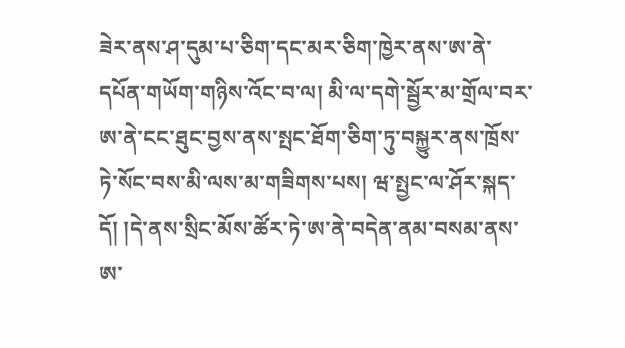ཟེར་ནས་ཤ་དུམ་པ་ཅིག་དང་མར་ཅིག་ཁྱེར་ནས་ཨ་ནེ་དཔོན་གཡོག་གཉིས་འོང་བ་ལ། མི་ལ་དགེ་སྦྱོར་མ་གྲོལ་བར་ཨ་ནེ་ངང་ཐུང་བྱས་ནས་སྤང་ཐོག་ཅིག་ཏུ་བསྐྱུར་ནས་ཁྲོས་ཏེ་སོང་བས་མི་ལས་མ་གཟིགས་པས། ཝ་སྤྱང་ལ་ཤོར་སྐད་དོ། །དེ་ནས་སྲིང་མོས་ཚོར་ཏེ་ཨ་ནེ་བདེན་ནམ་བསམ་ནས་ཨ་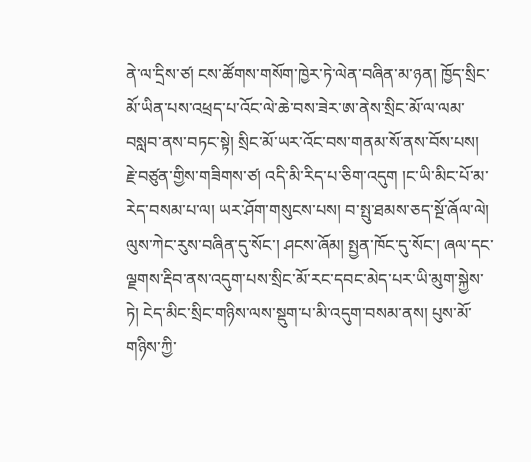ནེ་ལ་དྲིས་ཙ། ངས་ཚོགས་གསོག་ཁྱེར་ཏེ་ལེན་བཞིན་མ་ཉན། ཁྱོད་སྲིང་མོ་ཡིན་པས་འཕྲད་པ་འོང་ལེ་ཆེ་བས་ཟེར་ཨ་ནེས་སྲིང་མོ་ལ་ལམ་བསླབ་ནས་བཏང་སྟེ། སྲིང་མོ་ཡར་འོང་བས་གནམ་སོ་ནས་བོས་པས། རྗེ་བཙུན་གྱིས་གཟིགས་ཙ། འདི་མི་རིད་པ་ཅིག་འདུག །ང་ཡི་མིང་པོ་མ་རེད་བསམ་པ་ལ། ཡར་ཤོག་གསུངས་པས། བ་སྤུ་ཐམས་ཅད་སྔོ་ཞོལ་ལེ། ལུས་ཀེང་རུས་བཞིན་དུ་སོང་། ཤངས་ཞོམ། སྤྱན་ཁོང་དུ་སོང་། ཞལ་དང་ལྗགས་རྡིབ་ནས་འདུག་པས་སྲིང་མོ་རང་དབང་མེད་པར་ཡི་མུག་སྐྱེས་ཏེ། ངེད་མིང་སྲིང་གཉིས་ལས་སྡུག་པ་མི་འདུག་བསམ་ནས། པུས་མོ་གཉིས་ཀྱི་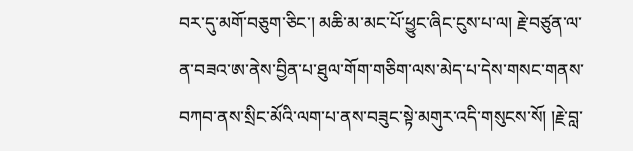བར་དུ་མགོ་བཅུག་ཅིང་། མཆི་མ་མང་པོ་ཕྱུང་ཞིང་ངུས་པ་ལ། རྗེ་བཙུན་ལ་ན་བཟའ་ཨ་ནེས་བྱིན་པ་ཐུལ་གོག་གཅིག་ལས་མེད་པ་དེས་གསང་གནས་བཀབ་ནས་སྲིང་མོའི་ལག་པ་ནས་བཟུང་སྟེ་མགུར་འདི་གསུངས་སོ། །རྗེ་བླ་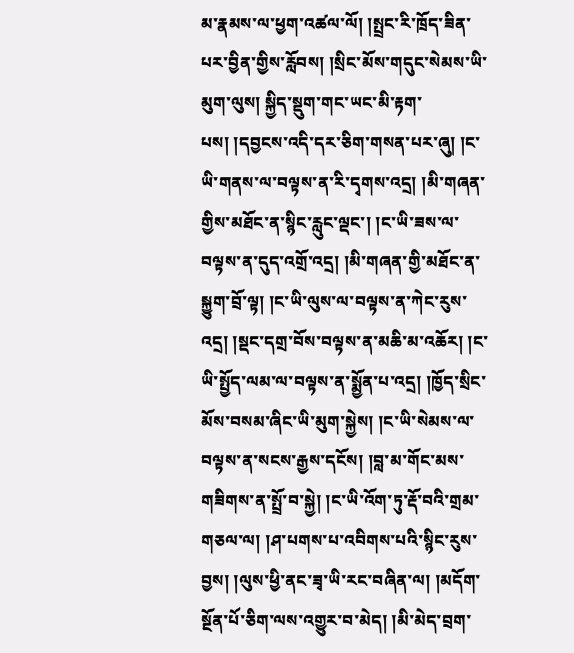མ་རྣམས་ལ་ཕྱག་འཚལ་ལོ། །སྤྲང་རི་ཁྲོད་ཟིན་པར་བྱིན་གྱིས་རློབས། །སྲིང་མོས་གདུང་སེམས་ཡི་མུག་ལུས། སྐྱིད་སྡུག་གང་ཡང་མི་རྟག་པས། །དབྱངས་འདི་དར་ཅིག་གསན་པར་ཞུ། །ང་ཡི་གནས་ལ་བལྟས་ན་རི་དྭགས་འདྲ། །མི་གཞན་གྱིས་མཐོང་ན་སྙིང་རླུང་ལྡང་། །ང་ཡི་ཟས་ལ་བལྟས་ན་དུད་འགྲོ་འདྲ། །མི་གཞན་གྱི་མཐོང་ན་སྐྱུག་བྲོ་ལྟ། །ང་ཡི་ལུས་ལ་བལྟས་ན་ཀེང་རུས་འདྲ། །སྡང་དགྲ་བོས་བལྟས་ན་མཆི་མ་འཆོར། །ང་ཡི་སྤྱོད་ལམ་ལ་བལྟས་ན་སྨྱོན་པ་འདྲ། །ཁྱོད་སྲིང་མོས་བསམ་ཞིང་ཡི་མུག་སྐྱེས། །ང་ཡི་སེམས་ལ་བལྟས་ན་སངས་རྒྱས་དངོས། །བླ་མ་གོང་མས་གཟིགས་ན་སྤྲོ་བ་སྐྱེ། །ང་ཡི་འོག་ཏུ་རྡོ་བའི་གྲམ་གཅལ་ལ། །ཤ་པགས་པ་འབིགས་པའི་སྙིང་རུས་བྱས། །ལུས་ཕྱི་ནང་ཟྭ་ཡི་རང་བཞིན་ལ། །མདོག་སྔོན་པོ་ཅིག་ལས་འགྱུར་བ་མེད། །མི་མེད་བྲག་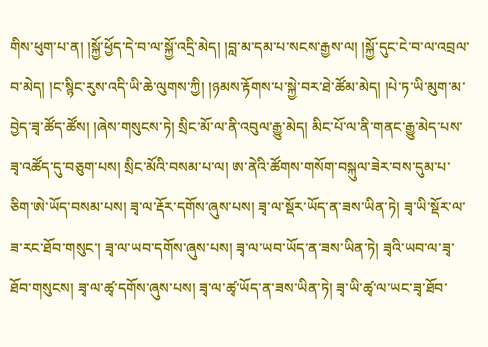གིས་ཕུག་པ་ན། །སྐྱོ་ཕྱོད་དེ་བ་ལ་སྐྱོ་འདྲི་མེད། །བླ་མ་དམ་པ་སངས་རྒྱས་ལ། །སྐྱོ་དུང་ངེ་བ་ལ་འབྲལ་བ་མེད། །ང་སྙིང་རུས་འདི་ཡི་ཆེ་ལུགས་ཀྱི། །ཉམས་རྟོགས་པ་སྐྱེ་བར་ཐེ་ཚོམ་མེད། །པེ་ཏ་ཡི་མུག་མ་བྱེད་ཟྭ་ཚོད་ཚོས། །ཞེས་གསུངས་ཏེ། སྲིང་མོ་ལ་ནི་འབུལ་རྒྱུ་མེད། མིང་པོ་ལ་ནི་གནང་རྒྱུ་མེད་པས་ཟྭ་འཚོད་དུ་བཅུག་པས། སྲིང་མོའི་བསམ་པ་ལ། ཨ་ནེའི་ཚོགས་གསོག་བསྐུལ་ཟེར་བས་དུམ་པ་ཅིག་ཨེ་ཡོད་བསམ་པས། ཟྭ་ལ་རྡོར་དགོས་ཞུས་པས། ཟྭ་ལ་སྡོར་ཡོད་ན་ཟས་ཡིན་ཏེ། ཟྭ་ཡི་སྡོར་ལ་ཟ་རང་ཐོབ་གསུང་། ཟྭ་ལ་ཡབ་དགོས་ཞུས་པས། ཟྭ་ལ་ཡབ་ཡོད་ན་ཟས་ཡིན་ཏེ། ཟྭའི་ཡབ་ལ་ཟྭ་ཐོབ་གསུངས། ཟྭ་ལ་ཚྭ་དགོས་ཞུས་པས། ཟྭ་ལ་ཚྭ་ཡོད་ན་ཟས་ཡིན་ཏེ། ཟྭ་ཡི་ཚྭ་ལ་ཡང་ཟྭ་ཐོབ་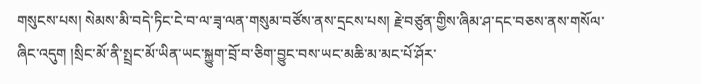གསུངས་པས། སེམས་མི་བདེ་ཏིང་ངེ་བ་ལ་ཟྭ་ལན་གསུམ་བཙོས་ནས་དྲངས་པས། རྗེ་བཙུན་གྱིས་ཞིམ་ཤ་དང་བཅས་ནས་གསོལ་ཞིང་འདུག །སྲིང་མོ་ནི་སྤྲང་མོ་ཡིན་ཡང་སྐྱུག་བྲོ་བ་ཅིག་བྱུང་བས་ཡང་མཆི་མ་མང་པོ་ཤོར་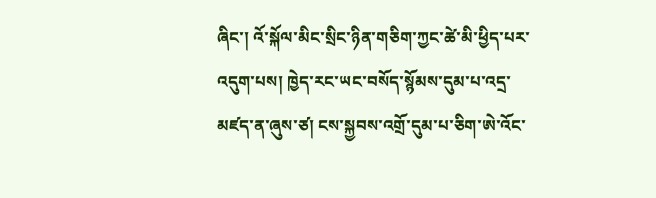ཞིང་། འོ་སྐོལ་མིང་སྲིང་ཉིན་གཅིག་ཀྱང་ཚེ་མི་ཕྱིད་པར་འདུག་པས། ཁྱེད་རང་ཡང་བསོད་སྙོམས་དུམ་པ་འདྲ་མཛད་ན་ཞུས་ཙ། ངས་སྐྱབས་འགྲོ་དུམ་པ་ཅིག་ཨེ་འོང་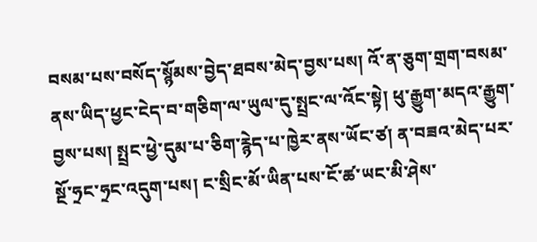བསམ་པས་བསོད་སྙོམས་བྱེད་ཐབས་མེད་བྱས་པས། འོ་ན་ཅུག་གྲག་བསམ་ནས་ཡིད་ཕྱང་ངེད་བ་གཅིག་ལ་ཡུལ་དུ་སྤྲང་ལ་འོང་སྟེ། ཕུ་རྒྱུག་མདའ་རྒྱུག་བྱས་པས། སྤྲང་ཕྱེ་དུམ་པ་ཅིག་རྙེད་པ་ཁྱེར་ནས་ཡོང་ཙ། ན་བཟའ་མེད་པར་སྔོ་ཧྲང་ཧྲང་འདུག་པས། ང་སྲིང་མོ་ཡིན་པས་ངོ་ཚ་ཡང་མི་ཤེས་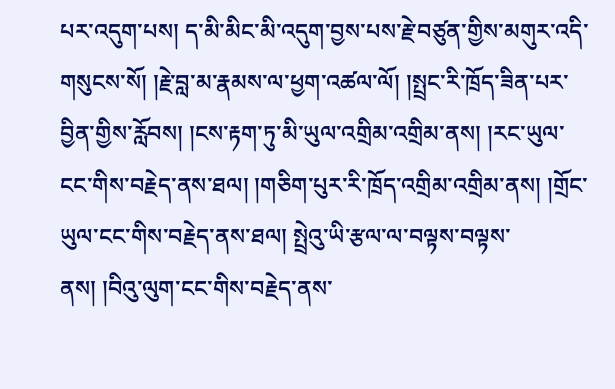པར་འདུག་པས། ད་མི་མིང་མི་འདུག་བྱས་པས་རྗེ་བཙུན་གྱིས་མགུར་འདི་གསུངས་སོ། །རྗེ་བླ་མ་རྣམས་ལ་ཕྱག་འཚལ་ལོ། །སྤྲང་རི་ཁྲོད་ཟིན་པར་བྱིན་གྱིས་རློབས། །ངས་རྟག་ཏུ་མི་ཡུལ་འགྲིམ་འགྲིམ་ནས། །རང་ཡུལ་ངང་གིས་བརྗེད་ནས་ཐལ། །གཅིག་པུར་རི་ཁྲོད་འགྲིམ་འགྲིམ་ནས། །གྲོང་ཡུལ་ངང་གིས་བརྗེད་ནས་ཐལ། སྤྲེའུ་ཡི་རྩལ་ལ་བལྟས་བལྟས་ནས། །བིའུ་ལུག་ངང་གིས་བརྗེད་ནས་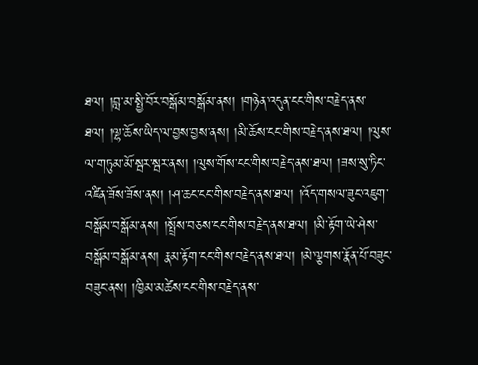ཐལ། །བླ་མ་སྤྱི་བོར་བསྒོམ་བསྒོམ་ནས། །གཉེན་འདུན་ངང་གིས་བརྗེད་ནས་ཐལ། །ལྷ་ཆོས་ཡིད་ལ་བྱས་བྱས་ནས། །མི་ཆོས་ངང་གིས་བརྗེད་ནས་ཐལ། །ལུས་ལ་གཏུམ་མོ་སྦར་སྦར་ནས། །ལུས་གོས་ངང་གིས་བརྗེད་ནས་ཐལ། །ཟས་སུ་ཏིང་འཛིན་ཟོས་ཟོས་ནས། །ཤ་ཆང་ངང་གིས་བརྗེད་ནས་ཐལ། །འོད་གསལ་ཟུང་འཇུག་བསྒོམ་བསྒོམ་ནས། །སྤྲོས་བཅས་ངང་གིས་བརྗེད་ནས་ཐལ། །མི་རྟོག་ཡེ་ཤེས་བསྒོམ་བསྒོམ་ནས། རྣམ་རྟོག་ངང་གིས་བརྗེད་ནས་ཐལ། །མེ་ལྕགས་རྣོན་པོ་བཟུང་བཟུང་ནས། །ཁྱིམ་མཚེས་ངང་གིས་བརྗེད་ནས་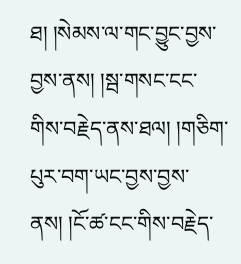ཐ། །སེམས་ལ་གང་བྱུང་བྱས་བྱས་ནས། །སྦ་གསང་ངང་གིས་བརྗེད་ནས་ཐལ། །གཅིག་པུར་བག་ཡང་བྱས་བྱས་ནས། །ངོ་ཚ་ངང་གིས་བརྗེད་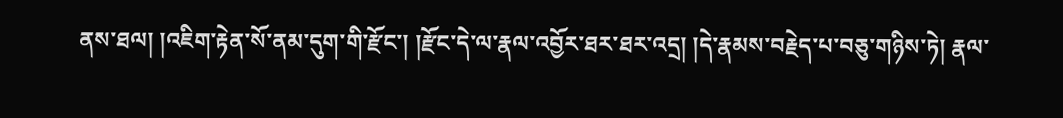ནས་ཐལ། །འཇིག་རྟེན་སོ་ནམ་དུག་གི་རྫོང་། །རྫོང་དེ་ལ་རྣལ་འབྱོར་ཐར་ཐར་འདྲ། །དེ་རྣམས་བརྗེད་པ་བཅུ་གཉིས་ཏེ། རྣལ་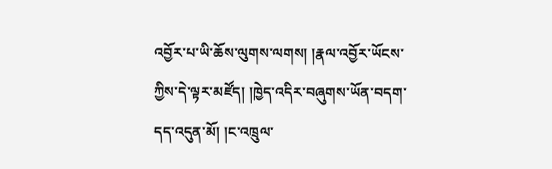འབྱོར་པ་ཡི་ཆོས་ལུགས་ལགས། །རྣལ་འབྱོར་ཡོངས་ཀྱིས་དེ་ལྟར་མཛོད། །ཁྱེད་འདིར་བཞུགས་ཡོན་བདག་དད་འདུན་མོ། །ང་འཁྲུལ་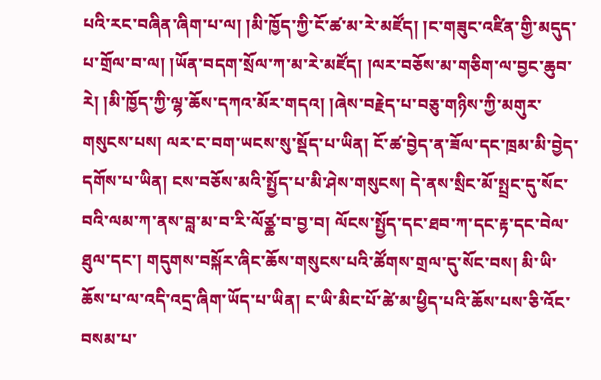པའི་རང་བཞིན་ཞིག་པ་ལ། །མི་ཁྱོད་ཀྱི་ངོ་ཚ་མ་རེ་མཛོད། །ང་གཟུང་འཛིན་གྱི་མདུད་པ་གྲོལ་བ་ལ། །ཡོན་བདག་སྲོལ་ཀ་མ་རེ་མཛོད། །ལར་བཅོས་མ་གཅིག་ལ་བྱང་ཆུབ་རེ། །མི་ཁྱོད་ཀྱི་ལྷ་ཆོས་དཀའ་མོར་གདའ། །ཞེས་བརྗེད་པ་བཅུ་གཉིས་ཀྱི་མགུར་གསུངས་པས། ལར་ང་བག་ཡངས་སུ་སྡོད་པ་ཡིན། ངོ་ཚ་བྱེད་ན་ཟོལ་དང་ཁྲམ་མི་བྱེད་དགོས་པ་ཡིན། ངས་བཅོས་མའི་སྤྱོད་པ་མི་ཤེས་གསུངས། དེ་ནས་སྲིང་མོ་སྤྲང་དུ་སོང་བའི་ལམ་ཀ་ནས་བླ་མ་བ་རི་ལོཙྪ་བ་བྱ་བ། ལོངས་སྤྱོད་དང་ཐབ་ཀ་དང་རྟ་དང་བེལ་ཐུལ་དང་། གདུགས་བསྐོར་ཞིང་ཆོས་གསུངས་པའི་ཚོགས་གྲལ་དུ་སོང་བས། མི་ཡི་ཆོས་པ་ལ་འདི་འདྲ་ཞིག་ཡོད་པ་ཡིན། ང་ཡི་མིང་པོ་ཚེ་མ་ཕྱིད་པའི་ཆོས་པས་ཅི་འོང་བསམ་པ་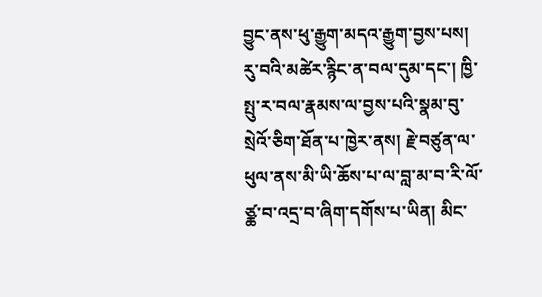བྱུང་ནས་ཕུ་རྒྱུག་མདའ་རྒྱུག་བྱས་པས། རུ་བའི་མཚེར་རྙིང་ན་བལ་དུམ་དང་། ཁྱི་སྤུ་ར་བལ་རྣམས་ལ་བྱས་པའི་སྣམ་བུ་སྲེའོ་ཅིག་ཐོན་པ་ཁྱེར་ནས། རྗེ་བཙུན་ལ་ཕུལ་ནས་མི་ཡི་ཆོས་པ་ལ་བླ་མ་བ་རི་ལོ་ཙྪ་བ་འདྲ་བ་ཞིག་དགོས་པ་ཡིན། མིང་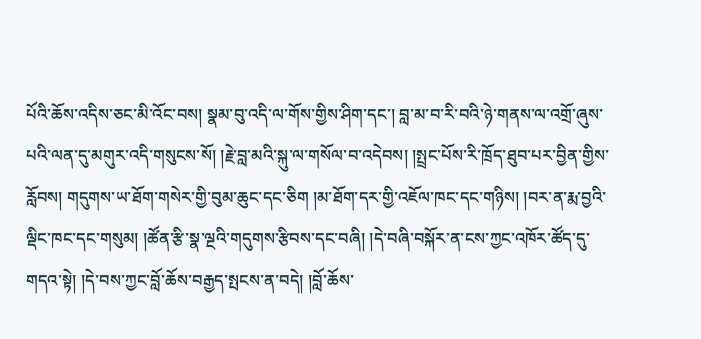པོའི་ཆོས་འདིས་ཅང་མི་འོང་བས། སྣམ་བུ་འདི་ལ་གོས་གྱིས་ཤིག་དང་། བླ་མ་བ་རི་བའི་ཉེ་གནས་ལ་འགྲོ་ཞུས་པའི་ལན་དུ་མགུར་འདི་གསུངས་སོ། །རྗེ་བླ་མའི་སྐུ་ལ་གསོལ་བ་འདེབས། །སྤྲང་པོས་རི་ཁྲོད་ཐུབ་པར་བྱིན་གྱིས་རློབས། གདུགས་ཡ་ཐོག་གསེར་གྱི་བུམ་ཆུང་དང་ཅིག །མ་ཐོག་དར་གྱི་འཇོལ་ཁང་དང་གཉིས། །བར་ན་རྨ་བྱའི་ལྡིང་ཁང་དང་གསུམ། །ཚོན་རྩི་སྣ་ལྔའི་གདུགས་རྩིབས་དང་བཞི། །དེ་བཞི་བསྐོར་ན་ངས་ཀྱང་འཁོར་ཚོད་དུ་གདའ་སྟེ། །དེ་བས་ཀྱང་བློ་ཆོས་བརྒྱད་སྤངས་ན་བདེ། །བློ་ཆོས་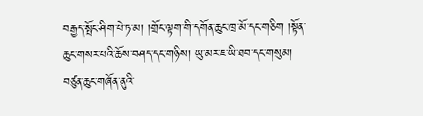བརྒྱད་སྤོང་ཤིག་པེ་ཏ་མ། །གྲོང་ལྟག་གི་དགོན་ཆུང་ཁྲ་མོ་དང་གཅིག །སྟོན་ཆུང་གསར་པའི་ཆོས་བཤད་དང་གཉིས། ཡུ་མར་ཇ་ཡི་ཐབ་དང་གསུམ། བཙུན་ཆུང་གཞོན་ནུའི་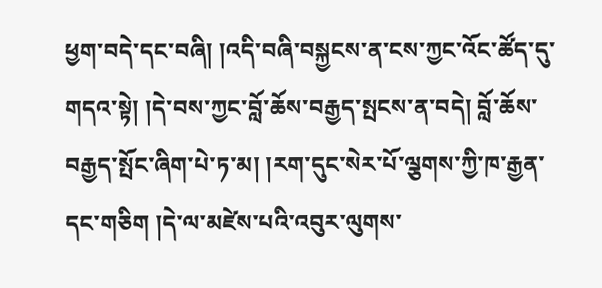ཕྱག་བདེ་དང་བཞི། །འདི་བཞི་བསྐྱངས་ན་ངས་ཀྱང་འོང་ཚོད་དུ་གདའ་སྟེ། །དེ་བས་ཀྱང་བློ་ཆོས་བརྒྱད་སྤངས་ན་བདེ། བློ་ཆོས་བརྒྱད་སྤོང་ཞིག་པེ་ཏ་མ། །རག་དུང་སེར་པོ་ལྕགས་ཀྱི་ཁ་རྒྱན་དང་གཅིག །དེ་ལ་མཛེས་པའི་འབུར་ལུགས་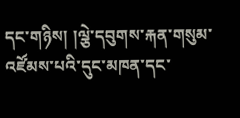དང་གཉིས། །ལྕེ་དབུགས་རྐན་གསུམ་འཛོམས་པའི་དུང་མཁན་དང་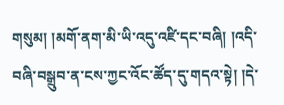གསུམ། །མགོ་ནག་མི་ཡི་འདུ་འཛི་དང་བཞི། །འདི་བཞི་བསྒྲུབ་ན་ངས་ཀྱང་འོང་ཚོད་དུ་གདའ་སྟེ། །དེ་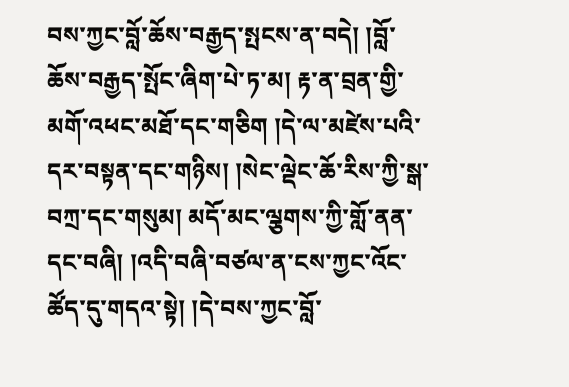བས་ཀྱང་བློ་ཆོས་བརྒྱད་སྤངས་ན་བདེ། །བློ་ཆོས་བརྒྱད་སྤོང་ཞིག་པེ་ཏ་མ། རྟ་ན་བྲན་གྱི་མགོ་འཕང་མཐོ་དང་གཅིག །དེ་ལ་མཛེས་པའི་དར་བསྟན་དང་གཉིས། །སེང་ལྡེང་ཆོ་རིས་ཀྱི་སྒ་བཀྲ་དང་གསུམ། མདོ་མང་ལྕགས་ཀྱི་གློ་ནན་དང་བཞི། །འདི་བཞི་བཙལ་ན་ངས་ཀྱང་འོང་ཚོད་དུ་གདའ་སྟེ། །དེ་བས་ཀྱང་བློ་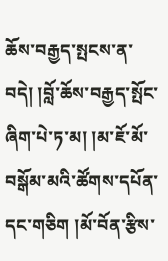ཆོས་བརྒྱད་སྤངས་ན་བདེ། །བློ་ཆོས་བརྒྱད་སྤོང་ཞིག་པེ་ཏ་མ། །མ་ཇོ་མོ་བསྒོམ་མའི་ཚོགས་དཔོན་དང་གཅིག །མོ་བོན་རྩིས་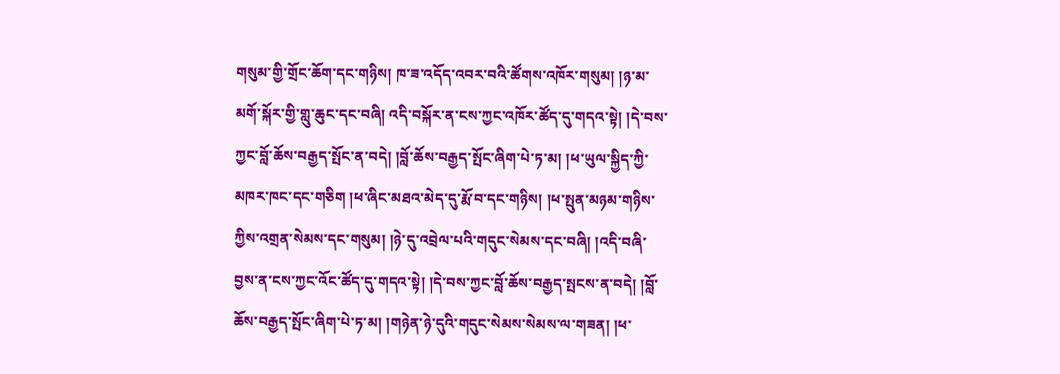གསུམ་གྱི་གྲོང་ཆོག་དང་གཉིས། ཁ་ཟ་འདོད་འབར་བའི་ཚོགས་འཁོར་གསུམ། །ཉ་མ་མགོ་སྐོར་གྱི་གླུ་ཆུང་དང་བཞི། འདི་བསྐོར་ན་ངས་ཀྱང་འཁོར་ཚོད་དུ་གདའ་སྟེ། །དེ་བས་ཀྱང་བློ་ཆོས་བརྒྱད་སྤོང་ན་བདེ། །བློ་ཆོས་བརྒྱད་སྤོང་ཞིག་པེ་ཏ་མ། །ཕ་ཡུལ་སྐྱིད་ཀྱི་མཁར་ཁང་དང་གཅིག །ཕ་ཞིང་མཐའ་མེད་དུ་རྨོ་བ་དང་གཉིས། །ཕ་སྤུན་མཉམ་གཉིས་ཀྱིས་འགྲན་སེམས་དང་གསུམ། །ཉེ་དུ་འབྲེལ་པའི་གདུང་སེམས་དང་བཞི། །འདི་བཞི་བྱས་ན་ངས་ཀྱང་འོང་ཚོད་དུ་གདའ་སྟེ། །དེ་བས་ཀྱང་བློ་ཆོས་བརྒྱད་སྤངས་ན་བདེ། །བློ་ཆོས་བརྒྱད་སྤོང་ཞིག་པེ་ཏ་མ། །གཉེན་ཉེ་དུའི་གདུང་སེམས་སེམས་ལ་གཟན། །ཕ་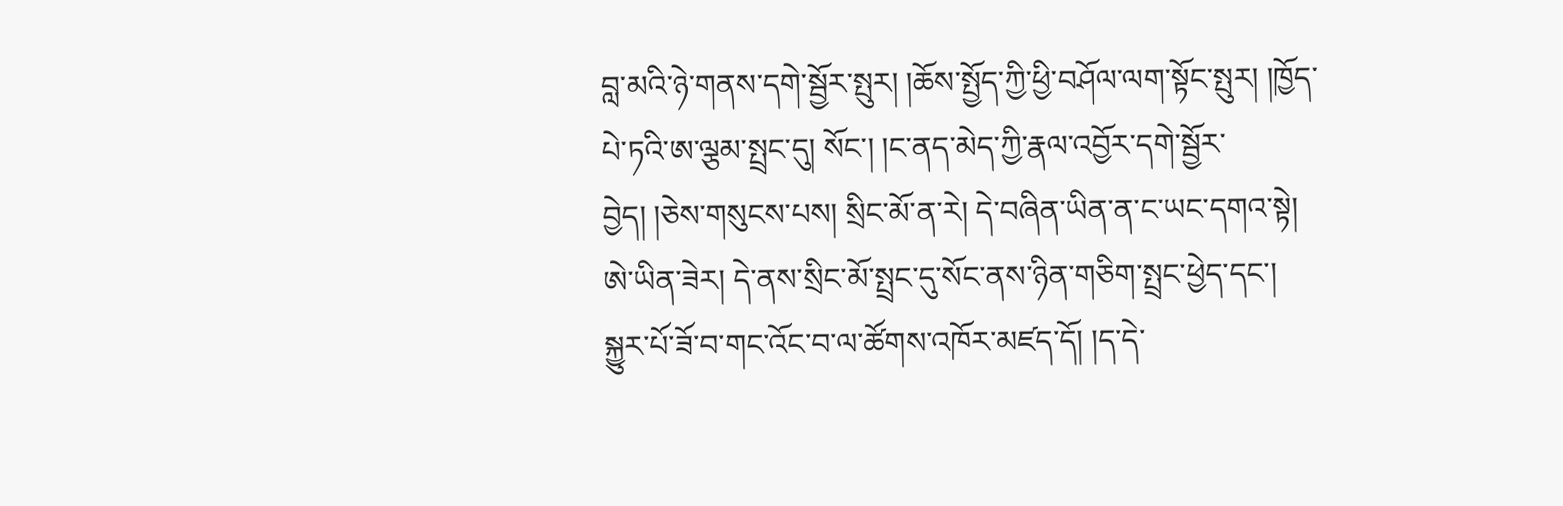བླ་མའི་ཉེ་གནས་དགེ་སྦྱོར་སྤུར། །ཆོས་སྤྱོད་ཀྱི་ཕྱི་བཤོལ་ལག་སྟོང་སྤུར། །ཁྱོད་པེ་ཏའི་ཨ་ལྕམ་སྤྲང་དུ། སོང་། །ང་ནད་མེད་ཀྱི་རྣལ་འབྱོར་དགེ་སྦྱོར་བྱེད། །ཅེས་གསུངས་པས། སྲིང་མོ་ན་རེ། དེ་བཞིན་ཡིན་ན་ང་ཡང་དགའ་སྟེ། ཨེ་ཡིན་ཟེར། དེ་ནས་སྲིང་མོ་སྤྲང་དུ་སོང་ནས་ཉིན་གཅིག་སྤྲང་ཕྱེད་དང་། སྐྱུར་པོ་ཟོ་བ་གང་འོང་བ་ལ་ཚོགས་འཁོར་མཛད་དོ། །ད་དེ་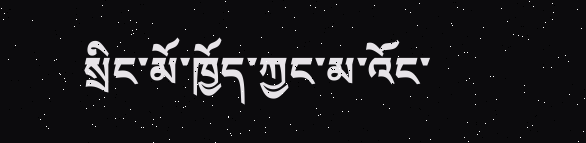སྲིང་མོ་ཁྱོད་ཀྱང་མ་འོང་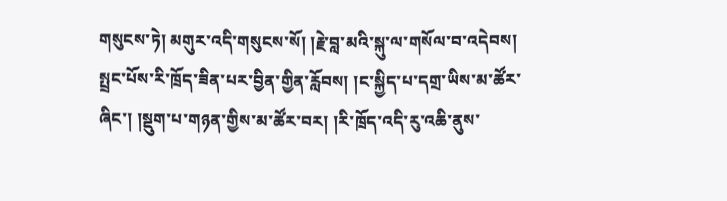གསུངས་ཏེ། མགུར་འདི་གསུངས་སོ། །རྗེ་བླ་མའི་སྐུ་ལ་གསོལ་བ་འདེབས། སྤྲང་པོས་རི་ཁྲོད་ཟིན་པར་བྱིན་གྱིན་རློབས། །ང་སྐྱིད་པ་དགྲ་ཡིས་མ་ཚོར་ཞིང་། །སྡུག་པ་གཉན་གྱིས་མ་ཚོར་བར། །རི་ཁྲོད་འདི་རུ་འཆི་ནུས་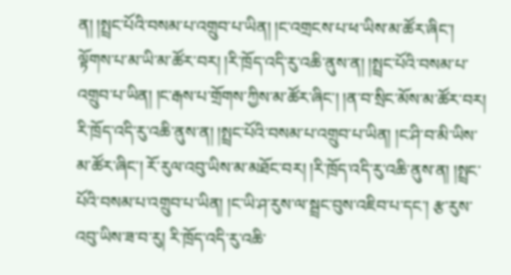ན། །སྤྲང་པོའི་བསམ་པ་འགྲུབ་པ་ཡིན། །ང་འགྲངས་པ་ཕ་ཡིས་མ་ཚོར་ཞིང་། ལྟོགས་པ་མ་ཡི་མ་ཚོར་བར། །རི་ཁྲོད་འདི་རུ་འཆི་ནུས་ན། །སྤྲང་པོའི་བསམ་པ་འགྲུབ་པ་ཡིན། །ང་རྒས་པ་གྲོགས་ཀྱིས་མ་ཚོར་ཞིང་། །ན་བ་སྲིང་མོས་མ་ཚོར་བར། རི་ཁྲོད་འདི་རུ་འཆི་ནུས་ན། །སྤྲང་པོའི་བསམ་པ་འགྲུབ་པ་ཡིན། །ང་ཤི་བ་མི་ཡིས་མ་ཚོར་ཞིང་། རོ་རུལ་འབུ་ཡིས་མ་མཐོང་བར། །རི་ཁྲོད་འདི་རུ་འཆི་ནུས་ན། །སྤྲང་པོའི་བསམ་པ་འགྲུབ་པ་ཡིན། །ང་ཡི་ཤ་རུས་ལ་སྦྲང་བུས་འཇིབ་པ་དང་། རྩ་རུས་འབུ་ཡིས་ཟ་བ་རུ། རི་ཁྲོད་འདི་རུ་འཆི་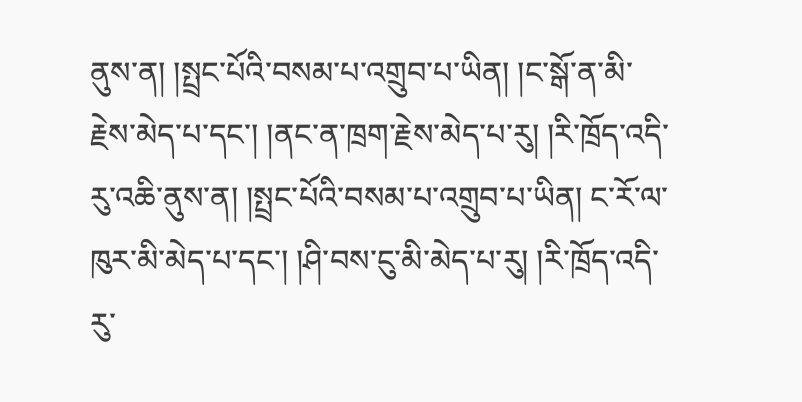ནུས་ན། །སྤྲང་པོའི་བསམ་པ་འགྲུབ་པ་ཡིན། །ང་སྒོ་ན་མི་རྗེས་མེད་པ་དང་། །ནང་ན་ཁྲག་རྗེས་མེད་པ་རུ། །རི་ཁྲོད་འདི་རུ་འཆི་ནུས་ན། །སྤྲང་པོའི་བསམ་པ་འགྲུབ་པ་ཡིན། ང་རོ་ལ་ཁུར་མི་མེད་པ་དང་། །ཤི་བས་ངུ་མི་མེད་པ་རུ། །རི་ཁྲོད་འདི་རུ་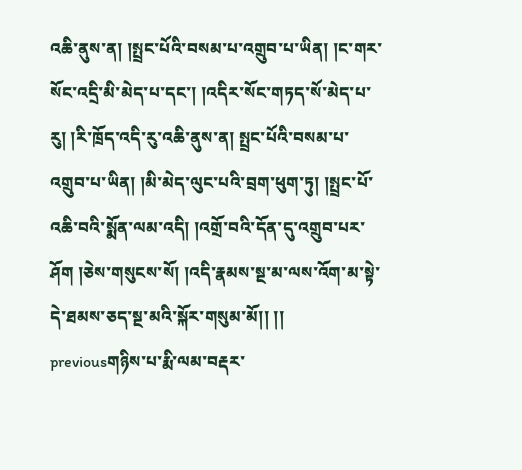འཆི་ནུས་ན། །སྤྲང་པོའི་བསམ་པ་འགྲུབ་པ་ཡིན། །ང་གར་སོང་འདྲི་མི་མེད་པ་དང་། །འདིར་སོང་གཏད་སོ་མེད་པ་རུ། །རི་ཁྲོད་འདི་རུ་འཆི་ནུས་ན། སྤྲང་པོའི་བསམ་པ་འགྲུབ་པ་ཡིན། །མི་མེད་ལུང་པའི་བྲག་ཕུག་ཏུ། །སྤྲང་པོ་འཆི་བའི་སྨོན་ལམ་འདི། །འགྲོ་བའི་དོན་དུ་འགྲུབ་པར་ཤོག །ཅེས་གསུངས་སོ། །འདི་རྣམས་སྔ་མ་ལས་འོག་མ་སྟེ་དེ་ཐམས་ཅད་སྔ་མའི་སྐོར་གསུམ་མོ།། །།
previousགཉིས་པ་རྨི་ལམ་བརྡར་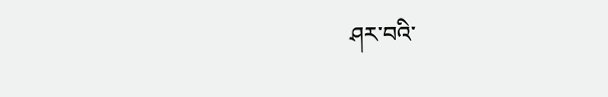ཤར་བའི་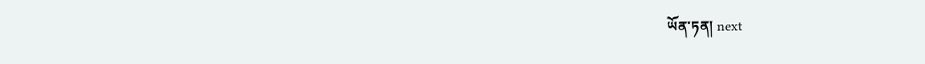ཡོན་ཏན། next